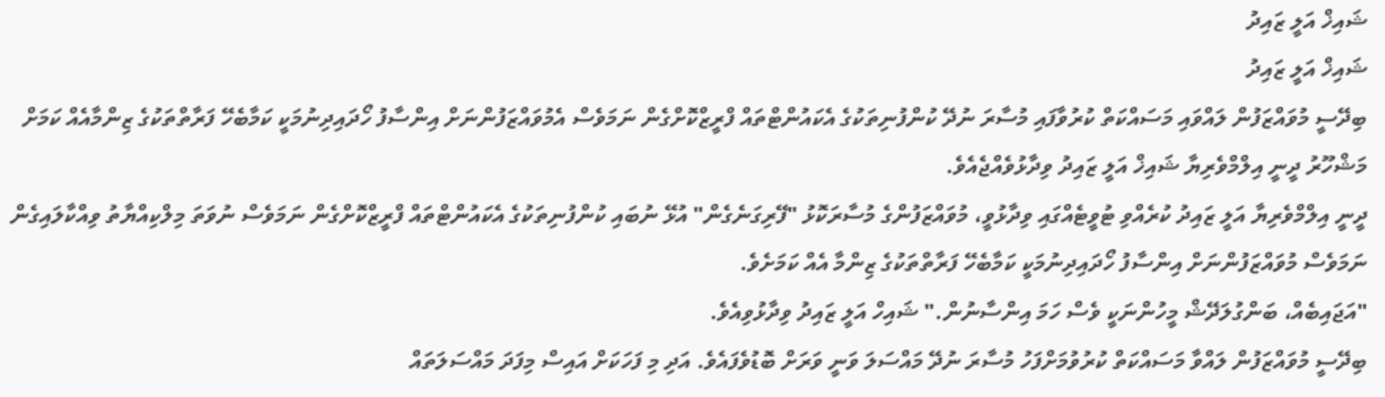ޝައިޚް އަލީ ޒައިދު
ޝައިޚް އަލީ ޒައިދު
ބިދޭސީ މުވައްޒަފުން ލައްވައި މަސައްކަތް ކުރުވާފައި މުސާރަ ނުދޭ ކުންފުނިތަކުގެ އެކައުންޓްތައް ފްރީޒްކޮށްގެން ނަމަވެސް އެމުވައްޒަފުންނަށް އިންސާފު ހޯދައިދިނުމަކީ ކަމާބެހޭ ފަރާތްތަކުގެ ޒިންމާއެއް ކަމަށް މަޝްހޫރު ދީނީ އިލްމްވެރިޔާ ޝައިޚް އަލީ ޒައިދު ވިދާޅުވެއްޖެއެވެ.
ދީނީ އިލްމްވެރިޔާ އަލީ ޒައިދު ކުރެއްވި ޓުވީޓެއްގައި ވިދާޅުވީ، މުވައްޒަފުންގެ މުސާރަކޮޅު "ފޭރިގަނެގެން" އުޅޭ ނުބައި ކުންފުނިތަކުގެ އެކައުންޓްތައް ފްރީޒްކޮށްގެން ނަމަވެސް ނުވަތަ މިލްކިއްޔާތު ވިއްކާލައިގެން ނަމަވެސް މުވައްޒަފުންނަށް އިންސާފު ހޯދައިދިނުމަކީ ކަމާބެހޭ ފަރާތްތަކުގެ ޒިންމާ އެއް ކަމަށެވެ.
"އަޖައިބެއް، ބަންގުލަދޭޝް މީހުންނަކީ ވެސް ހަމަ އިންސާނުން." ޝައިހް އަލީ ޒައިދު ވިދާޅުވިއެވެ.
ބިދޭސީ މުވައްޒަފުން ލައްވާ މަސައްކަތް ކުރުވުމަށްފަހު މުސާރަ ނުދޭ މައްސަލަ ވަނީ ވަރަށް ބޮޑުވެފައެވެ. އަދި މި ފަހަކަށް އައިސް މިފަދަ މައްސަލަތައް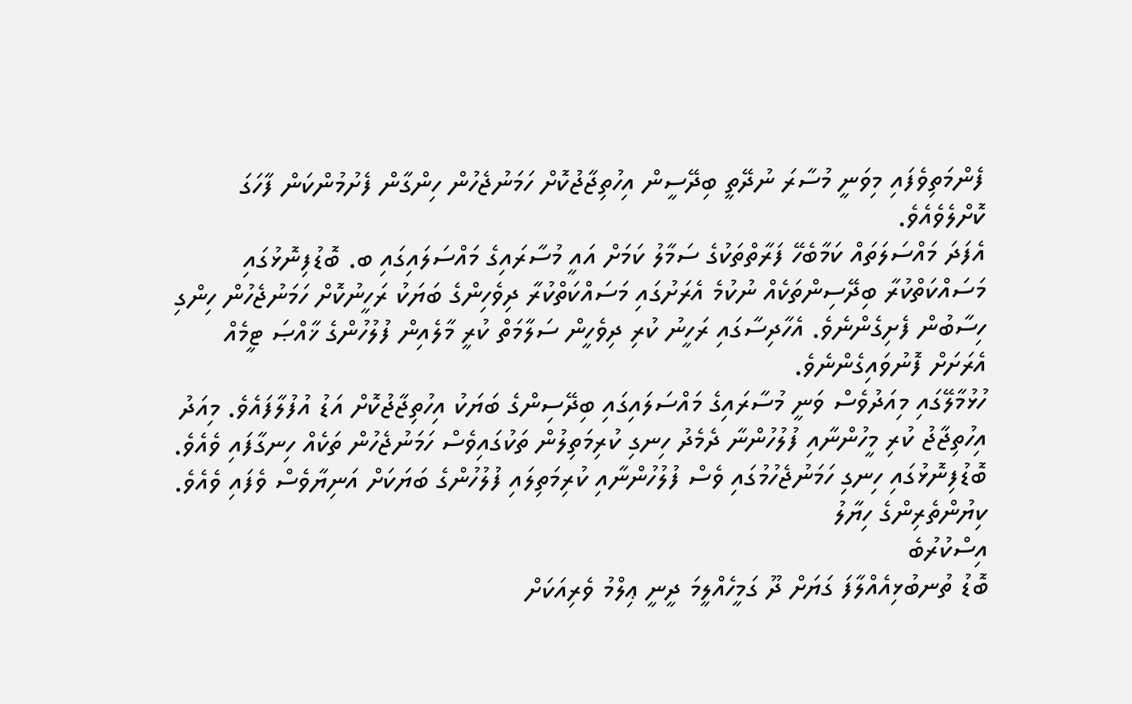ފެންމަތިވެފައި މިވަނީ މުސާރަ ނުދޭތީ ބިދޭސީން އިހުތިޖާޖުކޮށް ހަމަނުޖެހުން ހިންގާން ފެށުމުންކަން ފާހަގަ ކޮށްލެވެއެވެ.
އެފަދަ މައްސަލަތައް ކަމާބެހޭ ފަރާތްތަކުގެ ސަމާލު ކަމަށް އައީ މުސާރައިގެ މައްސަލައިގައި ބ. ބޮޑުފިނޮޅުގައި މަސައްކަތްކުރާ ބިދޭސިންތަކެއް ނުކުމެ އެރަށުގައި މަސައްކަތްކުރާ ދިވެހިންގެ ބަޔަކު ރަހީނުކޮށް ހަމަނުޖެހުން ހިންގި ހިސާބުން ފެށިގެންނެވެ. އެހާދިސާގައި ރަހީނު ކުރި ދިވެހީން ސަލާމަތް ކުރީ މާލެއިން ފުލުހުންގެ ޚާއްޞަ ޓީމެއް އެރަށަށް ފޮނުވައިގެންނެވެ.
ހުޅުމާލޭގައި މިއަދުވެސް ވަނީ މުސާރައިގެ މައްސަލައިގައި ބިދޭސިންގެ ބަޔަކު އިހުތިޖާޖުކޮށް އަޑު އުފުލާފައެވެ. މިއަދު އިހުތިޖާޖު ކުރި މީހުންނާއި ފުލުހުންނާ ދެމެދު ހިނގި ކުރިމަތިލުން ތަކުގައިވެސް ހަމަނުޖެހުން ތަކެއް ހިނގާފައި ވެއެވެ. ބޮޑުފިނޮޅުގައި ހިނގި ހަމަނުޖެހުމުގައި ވެސް ފުލުހުންނާއި ކުރިމަތިލައި ފުލުހުންގެ ބަޔަކަށް އަނިޔާވެސް ވެފައި ވެއެވެ.
ކިޔުންތެރިންގެ ހިޔާލު
އިސްކުރުބެ
ބޮޑު ތުނބުޅިއެއްލާފަ ގަޔަށް ދޫ ގަމީހެއްލީމަ ދީނީ ޢިލްމު ވެރިއަކަށް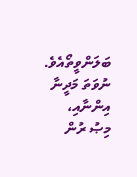ބަލަންވީތޯއެވެ. ނުވަތަ މަދީނާ އިންނާއި، މިޞު ރުން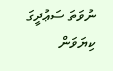ނުވަތަ ސަޢުދީގަ ކިޔަވަން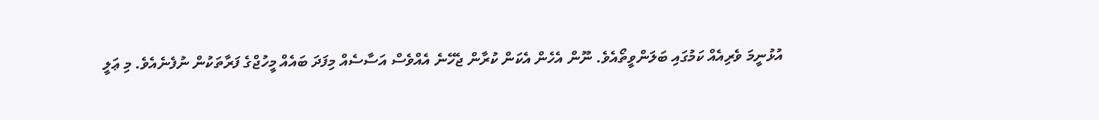އުޅުނީމަ ވެރިއެއް ކަމުގައި ބަލަންވީތޯއެވެ. ނޫން އެހެން އެކަން ކުރާން ޖެހޭނެ އެއްވެސް އަސާސެއް މިފަދަ ބައެއް މީހުޖްގެ ފަރާތަކުން ނުފެނެއެވެ. މި ޢަލީ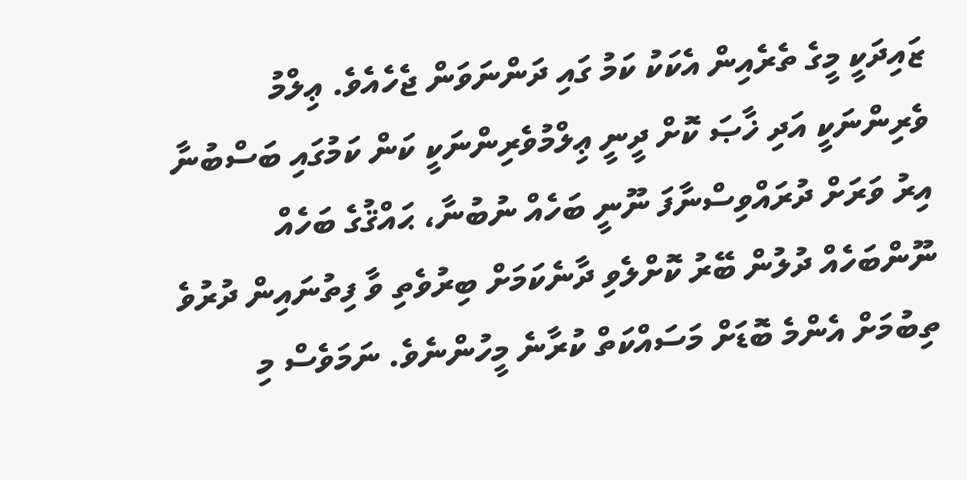ޒައިދަކީ މީގެ ތެރެއިން އެކަކު ކަމު ގައި ދަންނަވަން ޖެހެއެވެ. ޢިލްމު ވެރިންނަކީ އަދި ޚާޞަ ކޮށް ދީނީ ޢިލްމުވެރިންނަކީ ކަން ކަމުގައި ބަސްބުނާ އިރު ވަރަށް ދުރައްވިސްނާފަ ނޫނީ ބަހެއް ނުބުނާ، ޙައްޤުގެ ބަހެއް ނޫންބަހެއް ދުލުން ބޭރު ކޮށްލެވި ދާނެކަމަށް ބިރުވެތި ވާ ފިތުނައިން ދުރުވެ ތިބުމަށް އެންމެ ބޮޑަށް މަސައްކަތް ކުރާނެ މީހުންނެވެ. ނަމަވެސް މި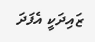ޒައިދަކީ އެފަދަ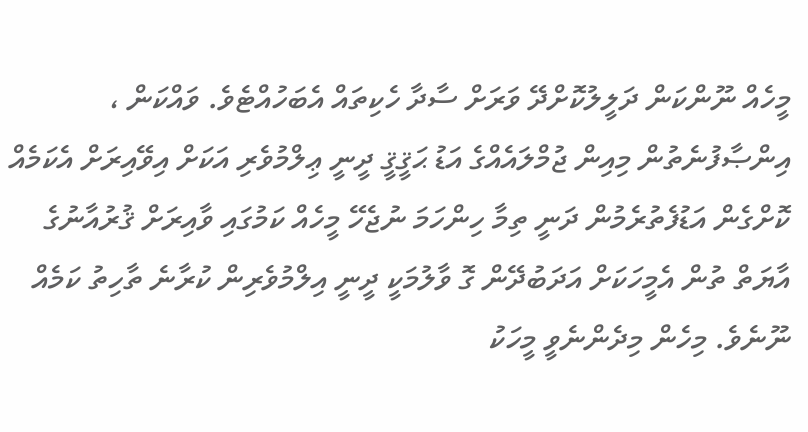މީހެއް ނޫންކަން ދަލީލުކޮށްދޭ ވަރަށް ސާދާ ހެކިތައް އެބަހުއްޓެވެ. ވައްކަން ، އިންޞާފުނެތުން މިއިން ޖުމްލައެއްގެ އަޑު ޙަޤީޤީ ދީނީ ޢިލްމުވެރި އަކަށް އިވޭއިރަށް އެކަމެއް ކޮށްގެން އަޑުފެތުރެމުން ދަނީ ތިމާ ހިންހަމަ ނުޖެހޭ މީހެއް ކަމުގައި ވާއިރަށް ޤުރުއާނުގެ އާޔަތް ތުން އެމީހަކަށް އަދަބުދޭން ގޮ ވާލުމަކީ ދީނީ އިލްމުވެރިން ކުރާނެ ތާހިތު ކަމެއް ނޫނެވެ. މިހެން މިދެންނެވީ މީހަކު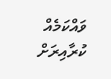ވައްކަމެއް ކުރާއިރަށް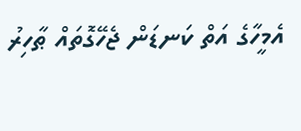އެމީހާގެ އަތް ކަނޑަން ޖެހޭގޮތައް ޠާހިރު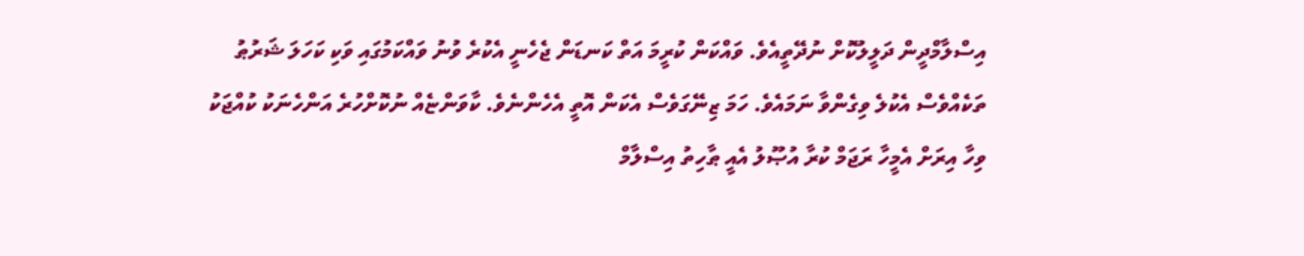އިސްލާމްދީން ދަލީލުކޮށް ނުދޭތީއެވެ. ވައްކަން ކުރީމަ އަތް ކަނޑަން ޖެހެނީ އެކުރެ ވުނު ވައްކަމުގައި ވަކި ކަހަލަ ޝަރުޠު ތަކެއްވެސް އެކުލެ ވިގެންވާ ނަމައެވެ. ހަމަ ޒިނޭގަވެސް އެކަން އޮތީ އެހެންނެވެ. ކާވަންޏެއް ނުކޮށްހުރެ އަންހެނަކު ކުއްޖަކު ވިހާ އިރަށް އެމީހާ ރަޖަމް ކުރާ އުޞޫލު އެއީ ޠާހިތު އިސްލާމް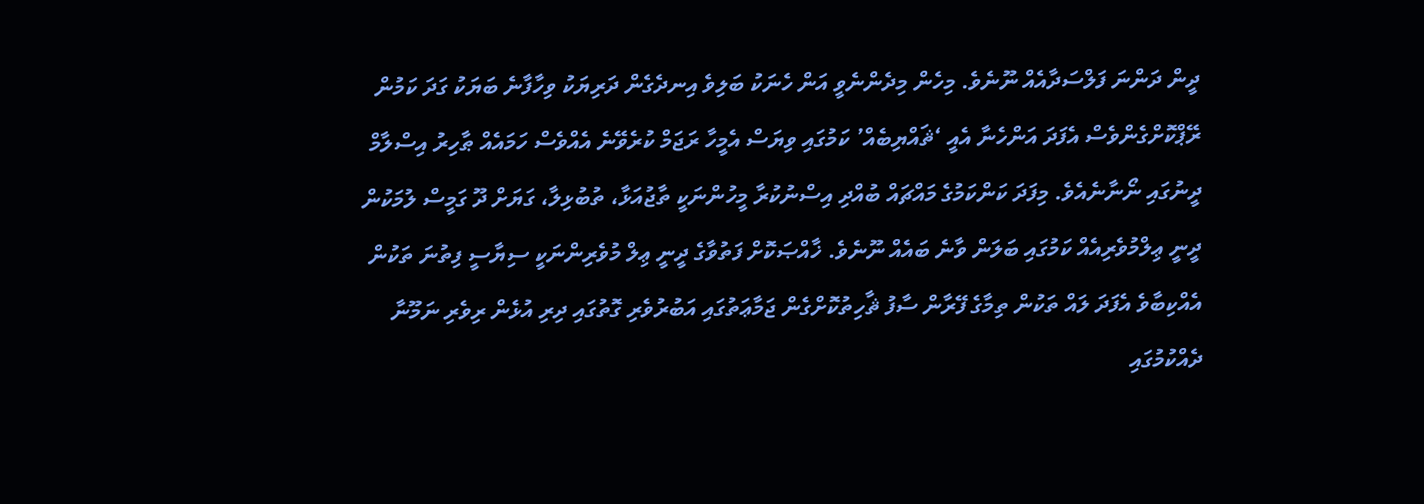ދީން ދަންނަ ފަލްސަދާއެއް ނޫނެވެ. މިހެން މިދެންނެވީ އަން ހެނަކު ބަލިވެ އިނދެގެން ދަރިޔަކު ވިހާފާނެ ބަޔަކު ގަދަ ކަމުން ރޭޕްކޮށްގެންވެސް އެފަދަ އަންހެނާ އެއީ ‘ޘައްޔިބެއް’ ކަމުގައި ވިޔަސް އެމީހާ ރަޖަމް ކުރެވޭނެ އެއްވެސް ހަމައެއް ޠާހިރު އިސްލާމް ދީނުގައި ނޯނާނެއެވެ. މިފަދަ ކަންކަމުގެ މައްޗައް ބުއްދި އިސްނުކުރާ މީހުންނަކީ ތާޖުއަޅާ، ތުބުޅިލާ، ގަޔަށް ދޫ ގަމީސް ލުމަކުން ދީނީ ޢިލްމުވެރިއެއް ކަމުގައި ބަލަން ވާނެ ބައެއް ނޫނެވެ. ޚާއްޞަކޮށް ފަތުވާގެ ދީނީ ޢިލް މުވެރިންނަކީ ސިޔާސީ ފިތުނަ ތަކުން އެއްކިބާވެ އެފަދަ ލައް ތަކުން ތިމާގެ ފޭރާން ސާފު ޘާހިތުކޮށްގެން ޖަމާޢަތުގައި އަބުރުވެރި ގޮތުގައި ދިރި އުޅެން ރިވެރި ނަމޫނާ ދެއްކުމުގައި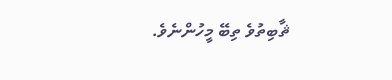ޘާބިތުވެ ތިބޭ މީހުންނެވެ.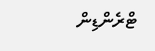ޓްރެންޑިން